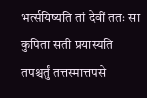भर्त्सयिष्यति तां देवीं ततः सा कुपिता सती प्रयास्यति तपश्चर्तुं तत्तस्मात्तपसे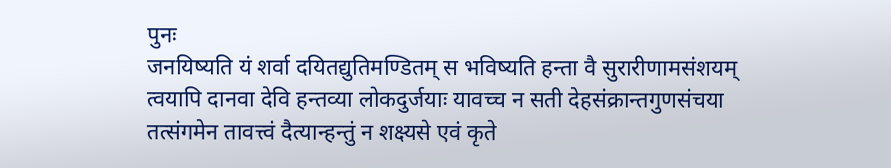पुनः
जनयिष्यति यं शर्वा दयितद्युतिमण्डितम् स भविष्यति हन्ता वै सुरारीणामसंशयम्
त्वयापि दानवा देवि हन्तव्या लोकदुर्जयाः यावच्च न सती देहसंक्रान्तगुणसंचया
तत्संगमेन तावत्त्वं दैत्यान्हन्तुं न शक्ष्यसे एवं कृते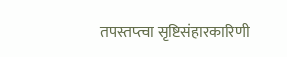तपस्तप्त्वा सृष्टिसंहारकारिणी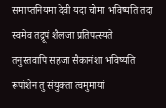समाप्तनियमा देवी यदा चोमा भविष्यति तदा स्वमेव तद्रूपं शैलजा प्रतिपत्स्यते
तनुस्तवापि सहजा सैकानंशा भविष्यति रूपांशेन तु संयुक्ता त्वमुमायां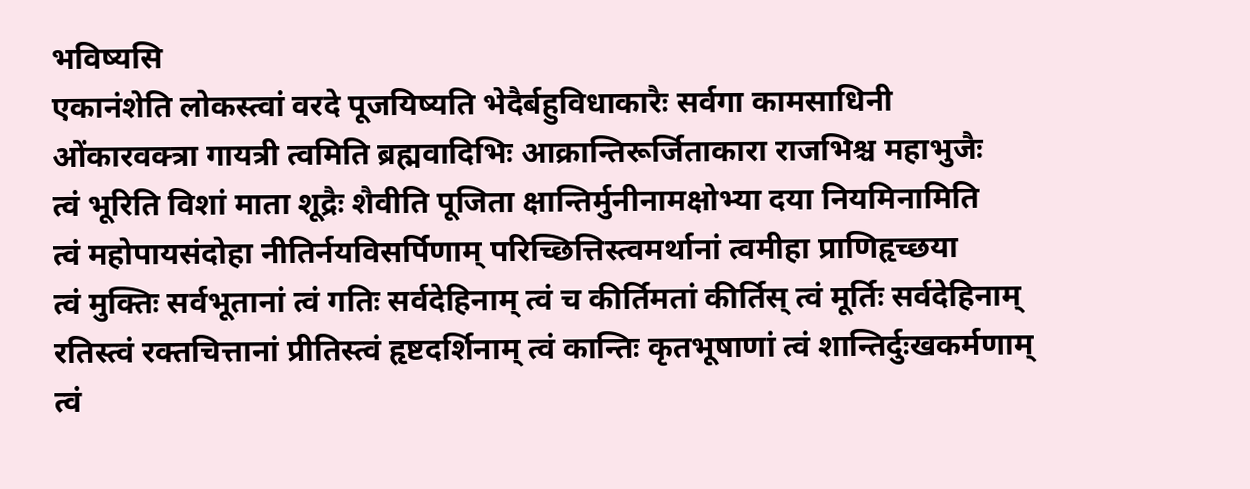भविष्यसि
एकानंशेति लोकस्त्वां वरदे पूजयिष्यति भेदैर्बहुविधाकारैः सर्वगा कामसाधिनी
ओंकारवक्त्रा गायत्री त्वमिति ब्रह्मवादिभिः आक्रान्तिरूर्जिताकारा राजभिश्च महाभुजैः
त्वं भूरिति विशां माता शूद्रैः शैवीति पूजिता क्षान्तिर्मुनीनामक्षोभ्या दया नियमिनामिति
त्वं महोपायसंदोहा नीतिर्नयविसर्पिणाम् परिच्छित्तिस्त्वमर्थानां त्वमीहा प्राणिहृच्छया
त्वं मुक्तिः सर्वभूतानां त्वं गतिः सर्वदेहिनाम् त्वं च कीर्तिमतां कीर्तिस् त्वं मूर्तिः सर्वदेहिनाम्
रतिस्त्वं रक्तचित्तानां प्रीतिस्त्वं हृष्टदर्शिनाम् त्वं कान्तिः कृतभूषाणां त्वं शान्तिर्दुःखकर्मणाम्
त्वं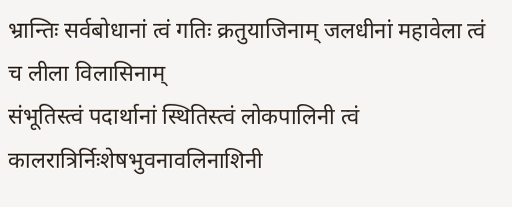भ्रान्तिः सर्वबोधानां त्वं गतिः क्रतुयाजिनाम् जलधीनां महावेला त्वं च लीला विलासिनाम्
संभूतिस्त्वं पदार्थानां स्थितिस्त्वं लोकपालिनी त्वं कालरात्रिर्निःशेषभुवनावलिनाशिनी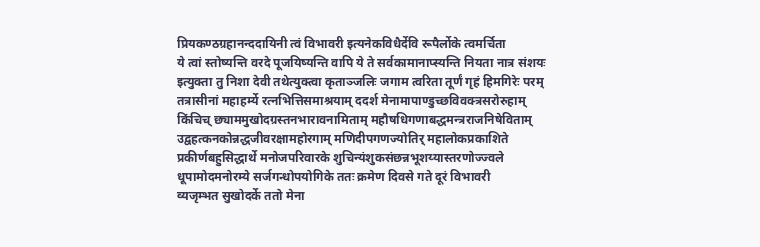प्रियकण्ठग्रहानन्ददायिनी त्वं विभावरी इत्यनेकविधैर्देवि रूपैर्लोके त्वमर्चिता
ये त्वां स्तोष्यन्ति वरदे पूजयिष्यन्ति वापि ये ते सर्वकामानाप्स्यन्ति नियता नात्र संशयः
इत्युक्ता तु निशा देवी तथेत्युक्त्वा कृताञ्जलिः जगाम त्वरिता तूर्णं गृहं हिमगिरेः परम्
तत्रासीनां महाहर्म्ये रत्नभित्तिसमाश्रयाम् ददर्श मेनामापाण्डुच्छविवक्त्रसरोरुहाम्
किंचिच् छ्याममुखोदग्रस्तनभारावनामिताम् महौषधिगणाबद्धमन्त्रराजनिषेविताम्
उद्वहत्कनकोन्नद्धजीवरक्षामहोरगाम् मणिदीपगणज्योतिर् महालोकप्रकाशिते
प्रकीर्णबहुसिद्धार्थे मनोजपरिवारके शुचिन्यंशुकसंछन्नभूशय्यास्तरणोज्ज्वले
धूपामोदमनोरम्ये सर्जगन्धोपयोगिके ततः क्रमेण दिवसे गते दूरं विभावरी
व्यजृम्भत सुखोदर्के ततो मेना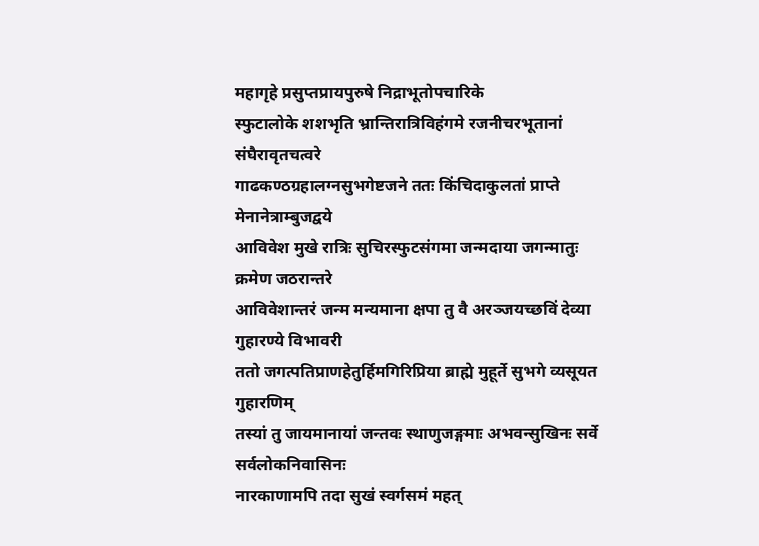महागृहे प्रसुप्तप्रायपुरुषे निद्राभूतोपचारिके
स्फुटालोके शशभृति भ्रान्तिरात्रिविहंगमे रजनीचरभूतानां संघैरावृतचत्वरे
गाढकण्ठग्रहालग्नसुभगेष्टजने ततः किंचिदाकुलतां प्राप्ते मेनानेत्राम्बुजद्वये
आविवेश मुखे रात्रिः सुचिरस्फुटसंगमा जन्मदाया जगन्मातुः क्रमेण जठरान्तरे
आविवेशान्तरं जन्म मन्यमाना क्षपा तु वै अरञ्जयच्छविं देव्या गुहारण्ये विभावरी
ततो जगत्पतिप्राणहेतुर्हिमगिरिप्रिया ब्राह्मे मुहूर्ते सुभगे व्यसूयत गुहारणिम्
तस्यां तु जायमानायां जन्तवः स्थाणुजङ्गमाः अभवन्सुखिनः सर्वे सर्वलोकनिवासिनः
नारकाणामपि तदा सुखं स्वर्गसमं महत्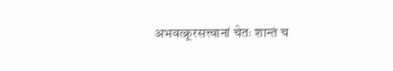अभवत्क्रूरसत्त्वानां चेतः शान्तं च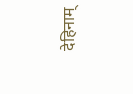देहिनाम्